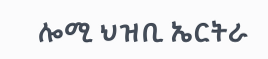ሎሚ ህዝቢ ኤርትራ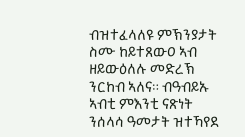ብዝተፈላለዩ ምኽንያታት ስሙ ከይተጸውዐ ኣብ ዘይውዕለሉ መድረኽ ንርከብ ኣለና። ብዓብይኡ ኣብቲ ምእንቲ ናጽነት ንሰላሳ ዓመታት ዝተኻየደ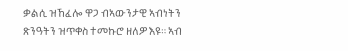ቃልሲ ዝኸፈሎ ዋጋ ብኣውንታዊ ኣብነትን ጽንዓትን ዝጥቀስ ተመኩሮ ዘለዎ እዩ። ኣብ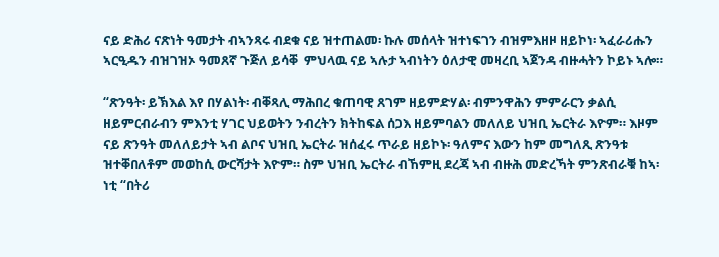ናይ ድሕሪ ናጽነት ዓመታት ብኣንጻሩ ብደቁ ናይ ዝተጠልመ፡ ኩሉ መሰላት ዝተነፍገን ብዝምእዘዞ ዘይኮነ፡ ኣፈራሪሑን ኣርዒዱን ብዝገዝኦ ዓመጸኛ ጉጅለ ይሳቐ  ምህላዉ ናይ ኣሉታ ኣብነትን ዕለታዊ መዛረቢ ኣጀንዳ ብዙሓትን ኮይኑ ኣሎ።

“ጽንዓት፡ ይኽእል እየ በሃልነት፡ ብቐጻሊ ማሕበረ ቁጠባዊ ጸገም ዘይምድሃል፡ ብምንዋሕን ምምራርን ቃልሲ ዘይምርብራብን ምእንቲ ሃገር ህይወትን ንብረትን ክትከፍል ሰጋእ ዘይምባልን መለለይ ህዝቢ ኤርትራ እዮም። እዞም ናይ ጽንዓት መለለይታት ኣብ ልቦና ህዝቢ ኤርትራ ዝሰፈሩ ጥራይ ዘይኮኑ፡ ዓለምና እውን ከም መግለጺ ጽንዓቱ ዝተቐበለቶም መወከሲ ውርሻታት እዮም። ስም ህዝቢ ኤርትራ ብኸምዚ ደረጃ ኣብ ብዙሕ መድረኻት ምንጽብራቑ ከኣ፡ ነቲ “በትሪ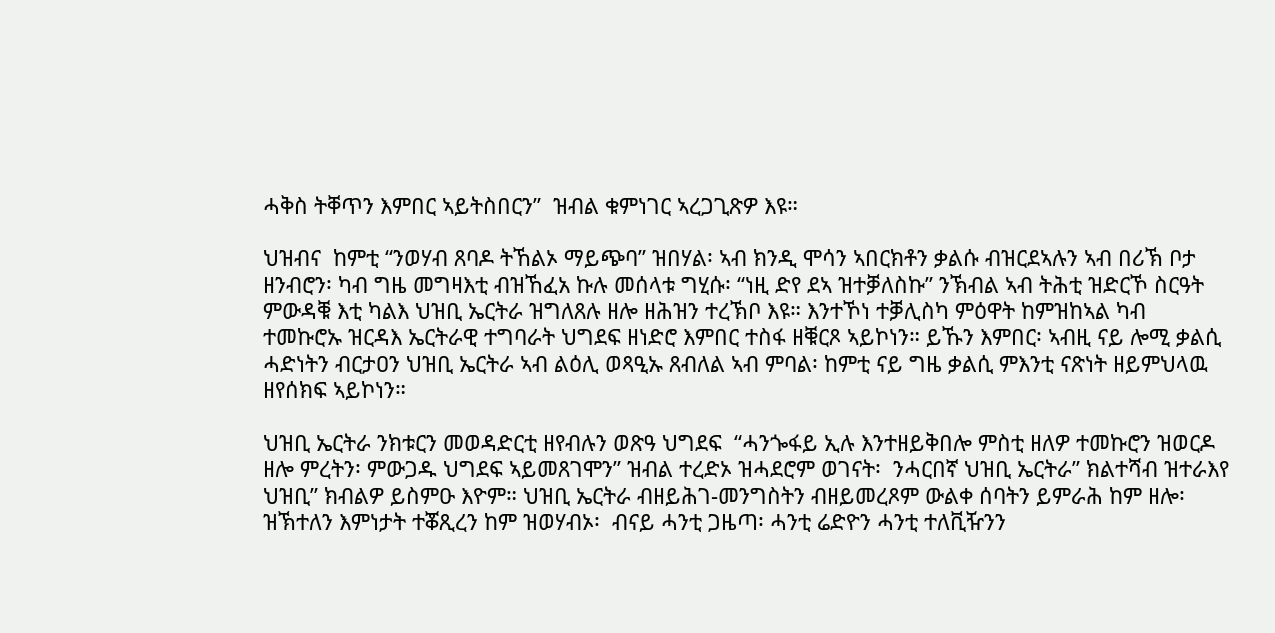ሓቅስ ትቐጥን እምበር ኣይትስበርን”  ዝብል ቁምነገር ኣረጋጊጽዎ እዩ።

ህዝብና  ከምቲ “ንወሃብ ጸባዶ ትኸልኦ ማይጭባ” ዝበሃል፡ ኣብ ክንዲ ሞሳን ኣበርክቶን ቃልሱ ብዝርደኣሉን ኣብ በሪኽ ቦታ ዘንብሮን፡ ካብ ግዜ መግዛእቲ ብዝኸፈአ ኩሉ መሰላቱ ግሂሱ፡ “ነዚ ድየ ደኣ ዝተቓለስኩ” ንኽብል ኣብ ትሕቲ ዝድርኾ ስርዓት ምውዳቑ እቲ ካልእ ህዝቢ ኤርትራ ዝግለጸሉ ዘሎ ዘሕዝን ተረኽቦ እዩ። እንተኾነ ተቓሊስካ ምዕዋት ከምዝከኣል ካብ ተመኩሮኡ ዝርዳእ ኤርትራዊ ተግባራት ህግደፍ ዘነድሮ እምበር ተስፋ ዘቑርጾ ኣይኮነን። ይኹን እምበር፡ ኣብዚ ናይ ሎሚ ቃልሲ ሓድነትን ብርታዐን ህዝቢ ኤርትራ ኣብ ልዕሊ ወጻዒኡ ጸብለል ኣብ ምባል፡ ከምቲ ናይ ግዜ ቃልሲ ምእንቲ ናጽነት ዘይምህላዉ  ዘየሰክፍ ኣይኮነን።

ህዝቢ ኤርትራ ንክቱርን መወዳድርቲ ዘየብሉን ወጽዓ ህግደፍ  “ሓንጐፋይ ኢሉ እንተዘይቅበሎ ምስቲ ዘለዎ ተመኩሮን ዝወርዶ ዘሎ ምረትን፡ ምውጋዱ ህግደፍ ኣይመጸገሞን” ዝብል ተረድኦ ዝሓደሮም ወገናት፡  ንሓርበኛ ህዝቢ ኤርትራ” ክልተሻብ ዝተራእየ ህዝቢ” ክብልዎ ይስምዑ እዮም። ህዝቢ ኤርትራ ብዘይሕገ-መንግስትን ብዘይመረጾም ውልቀ ሰባትን ይምራሕ ከም ዘሎ፡ ዝኽተለን እምነታት ተቖጺረን ከም ዝወሃብኦ፡  ብናይ ሓንቲ ጋዜጣ፡ ሓንቲ ሬድዮን ሓንቲ ተለቪዥንን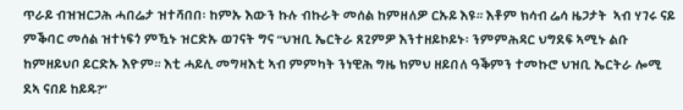ጥራይ ብዝዝርጋሕ ሓበሬታ ዝተሻበበ፡ ከምኡ እውን ኩሉ ብኩራት መሰል ከምዘለዎ ርኡይ እዩ። እቶም ክሳብ ሬሳ ዜጋታት  ኣብ ሃገሩ ናይ ምቕባር መሰል ዝተነፍጎ ምዃኑ ዝርድኡ ወገናት ግና “ህዝቢ ኤርትራ ጸጊምዎ እንተዘይኮይኑ፡ ንምምሕዳር ህግደፍ ኣሚኑ ልቡ ከምዘይህቦ ይርድኡ እዮም። እቲ ሓይሊ መግዛእቲ ኣብ ምምካት ንነዊሕ ግዜ ክምህ ዘይበለ ዓቕምን ተመኩሮ ህዝቢ ኤርትራ ሎሚ ደኣ ናበይ ከይዱ?”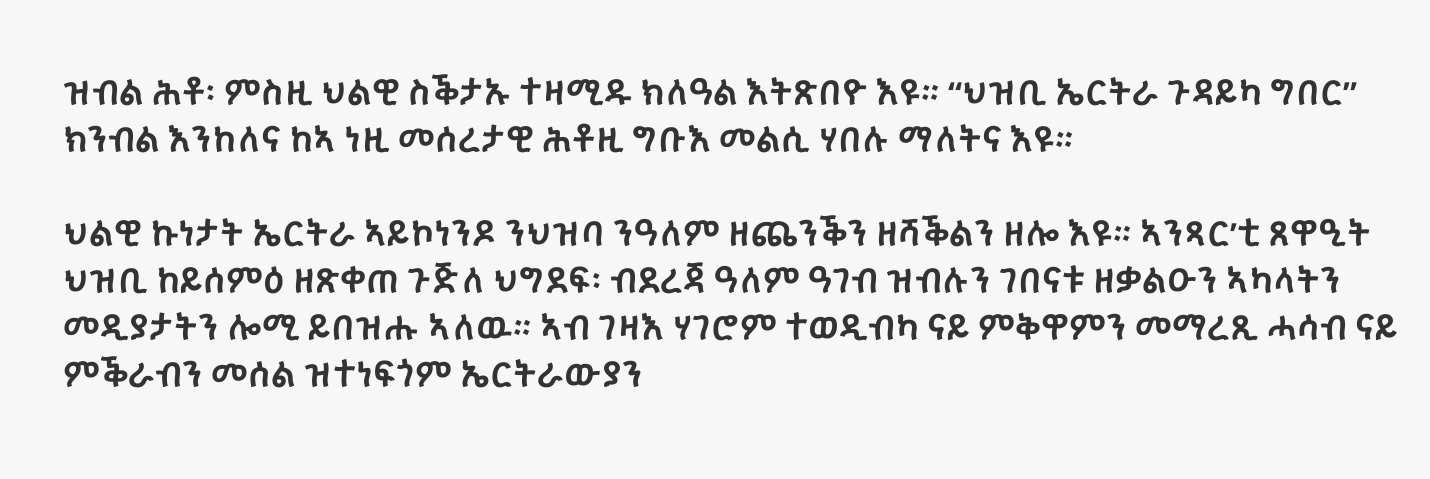ዝብል ሕቶ፡ ምስዚ ህልዊ ስቕታኡ ተዛሚዱ ክለዓል እትጽበዮ እዩ። “ህዝቢ ኤርትራ ጉዳይካ ግበር” ክንብል እንከለና ከኣ ነዚ መሰረታዊ ሕቶዚ ግቡእ መልሲ ሃበሉ ማለትና እዩ።

ህልዊ ኩነታት ኤርትራ ኣይኮነንዶ ንህዝባ ንዓለም ዘጨንቕን ዘሻቕልን ዘሎ እዩ። ኣንጻር’ቲ ጸዋዒት ህዝቢ ከይሰምዕ ዘጽቀጠ ጉጅለ ህግደፍ፡ ብደረጃ ዓለም ዓገብ ዝብሉን ገበናቱ ዘቃልዑን ኣካላትን መዲያታትን ሎሚ ይበዝሑ ኣለዉ። ኣብ ገዛእ ሃገሮም ተወዲብካ ናይ ምቅዋምን መማረጺ ሓሳብ ናይ ምቕራብን መሰል ዝተነፍጎም ኤርትራውያን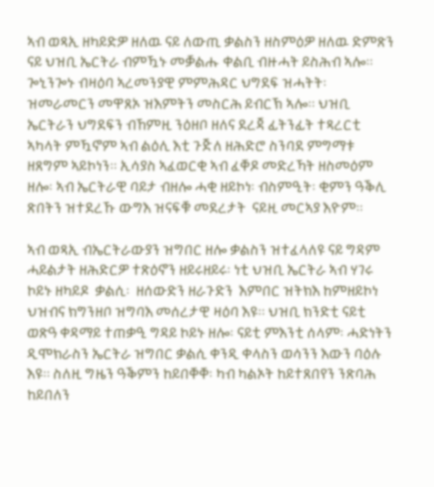ኣብ ወጻኢ ዘካይድዎ ዘለዉ ናይ ለውጢ ቃልስን ዘስምዕዎ ዘለዉ ድምጽን ናይ ህዝቢ ኤርትራ ብምዃኑ መቓልሑ ቀልቢ ብዙሓት ይስሕብ ኣሎ። ጐኒንጐኑ ብዛዕባ ኣረመንያዊ ምምሕዳር ህግደፍ ዝሓትት፡ ዝመራመርን መዋጸኦ ዝእምትን መስርሕ ይብርኽ ኣሎ። ህዝቢ ኤርትራን ህግደፍን ብኸምዚ ንዕዘቦ ዘለና ደረጃ ፊትንፊት ተጻረርቲ ኣካላት ምዃኖም ኣብ ልዕሊ እቲ ጉጅለ ዘሕድሮ ስንባደ ምግማቱ ዘጸግም ኣይኮነን። ኢሳያስ ኣፈወርቂ ኣብ ፈቐዶ መድረኻት ዘስመዕም ዘሎ፡ ኣብ ኤርትራዊ ባይታ ብዘሎ ሓቂ ዘይኮነ፡ ብስምዒት፡ ቂምን ዓቕሊ ጽበትን ዝተደረኹ ውግእ ዝናፍቑ መደረታት  ናይዚ መርኣያ እዮም።

ኣብ ወጻኢ ብኤርትራውያን ዝግበር ዘሎ ቃልስን ዝተፈላለዩ ናይ ግዳም ሓይልታት ዘሕድርዎ ተጽዕኖን ዘይሩዘይሩ፡ ነቲ ህዝቢ ኤርትራ ኣብ ሃገሩ ኮይኑ ዘካይዶ  ቃልሲ፡  ዘሰውድን ዘራጉድን  እምበር ዝትክእ ከምዘይኮነ ህዝብና ክግንዘቦ ዝግባእ መሰረታዊ ዛዕባ እዩ። ህዝቢ ክንድቲ ናይቲ ወጽዓ ቀዳማይ ተጠቃዒ ግዳይ ኮይኑ ዘሎ፡ ናይቲ ምእንቲ ሰላም፡ ሓድነትን ዲሞክራስን ኤርትራ ዝግበር ቃልሲ ቀንዲ ቀላስን ወሳንን እውን ባዕሉ እዩ። ስለዚ ግዜን ዓቕምን ከይበቐቐ፡ ካብ ካልኦት ከይተጸበየን ንጽባሕ ከይበለን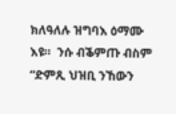ክለዓለሉ ዝግባእ ዕማሙ እዩ።  ንሱ ብቕምጡ ብስም “ድምጺ ህዝቢ ንኸውን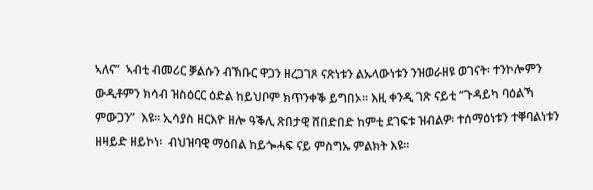ኣለና”  ኣብቲ ብመሪር ቓልሱን ብኽቡር ዋጋን ዘረጋገጾ ናጽነቱን ልኡላውነቱን ንዝወራዘዩ ወገናት፡ ተንኮሎምን ውዲቶምን ክሳብ ዝስዕርር ዕድል ከይህቦም ክጥንቀቕ ይግበኦ። እዚ ቀንዲ ገጽ ናይቲ “ጉዳይካ ባዕልኻ ምውጋን”  እዩ። ኢሳያስ ዘርእዮ ዘሎ ዓቕሊ ጽበታዊ ሸበድበድ ከምቲ ደገፍቱ ዝብልዎ፡ ተሰማዕነቱን ተቐባልነቱን ዘዛይድ ዘይኮነ፡  ብህዝባዊ ማዕበል ከይጐሓፍ ናይ ምስግኡ ምልክት እዩ።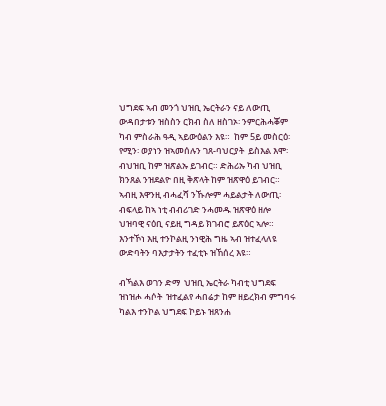ህግደፍ ኣብ መንጎ ህዝቢ ኤርትራን ናይ ለውጢ ውዳበታቱን ዝስስን ርክብ ስለ ዘስገኦ፡ ንምርሕሓቖም ካብ ምስራሕ ዓዲ ኣይውዕልን እዩ።  ከም 5ይ መስርዕ፡ የሚን፡ ወያነን ዝኣመሰሉን ገጸ-ባህርያት  ይስእል እሞ፡ ብህዝቢ ከም ዝጽልኡ ይገብር። ድሕሪኡ ካብ ህዝቢ ክንጸል ንዝደልዮ በዚ ቅጽላት ከም ዝጽዋዕ ይገብር። ኣብዚ እዋንዚ ብሓፈሻ ንኹሎም ሓይልታት ለውጢ፡ ብፍላይ ከኣ ነቲ ብብሪገድ ንሓመዱ ዝጽዋዕ ዘሎ ህዝባዊ ናዕቢ ናይዚ ግዳይ ክገብሮ ይጽዕር ኣሎ። እንተኾነ እዚ ተንኮልዚ ንነዊሕ ግዜ ኣብ ዝተፈላለዩ ውድባትን ባእታታትን ተፈቲኑ ዝኸሰረ እዩ።

ብኻልእ ወገን ድማ  ህዝቢ ኤርትራ ካብቲ ህግደፍ ዝነዝሖ ሓሶት  ዝተፈልየ ሓበሬታ ከም ዘይረክብ ምግባሩ ካልእ ተንኮል ህግደፍ ኮይኑ ዝጸንሐ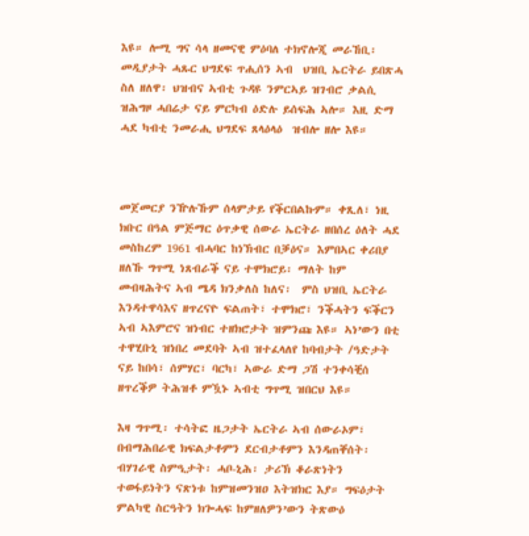እዩ። ሎሚ ግና ሳላ ዘመናዊ ምዕባለ ተክኖሎጂ መራኸቢ፡ መዲያታት ሓጹር ህግደፍ ጥሒሰን ኣብ  ህዝቢ ኤርትራ ይበጽሓ ስለ ዘለዋ፡ ህዝብና ኣብቲ ጉዳዩ ንምርኣይ ዝገብሮ ቃልሲ ዝሕግዞ ሓበሬታ ናይ ምርካብ ዕድሉ ይሰፍሕ ኣሎ። እዚ ድማ ሓደ ካብቲ ንመራሒ ህግደፍ ጸላዕላዕ  ዝብሎ ዘሎ እዩ።



መጀመርያ ንዅሉኹም ሰላምታይ የቕርበልኩም። ቀጺለ፣ ነዚ ክቡር በዓል ምጅማር ዕጥቃዊ ሰውራ ኤርትራ ዘበሰረ ዕለት ሓደ መስከረም 1961 ብሓባር ከነኽብር በቓዕና። እምበኣር ቀሪበያ ዘለኹ ግጥሚ ነጸብራቕ ናይ ተሞክሮይ፡ ማለት ከም መብዛሕትና ኣብ ሜዳ ክንቃለስ ከለና፡  ምስ ህዝቢ ኤርትራ እንዳተዋሳእና ዘጥረናዮ ፍልጠት፣ ተሞክሮ፣ ንቕሓትን ፍቕርን ኣብ ኣእምሮና ዝነብር ተዘክሮታት ዝምንጩ እዩ። ኣነ’ውን በቲ ተዋሂቡኒ ዝነበረ መደባት ኣብ ዝተፈላለየ ከባብታት /ዓድታት ናይ ከበሳ፣ ሰምሃር፣ ባርካ፣ ኣውራ ድማ ጋሽ ተንቀሳቒሰ ዘጥረቕዎ ትሕዝቶ ምዃኑ ኣብቲ ግጥሚ ዝበርህ እዩ።

እዛ ግጥሚ፡ ተሳትፎ ዜጋታት ኤርትራ ኣብ ሰውራኦም፣ በብማሕበራዊ ክፍልታቶምን ደርብታቶምን እንዳጠቐሰት፡ ብሃገራዊ ስምዒታት፡ ሓቦ-ኒሕ፡ ታሪኽ ቆራጽነትን ተወፋይነትን ናጽነቱ ከምዝመንዝዐ እትዝክር እያ። ግፍዕታት ምልካዊ ስርዓትን ክጐሓፍ ከምዘለዎን’ውን ትጽውዕ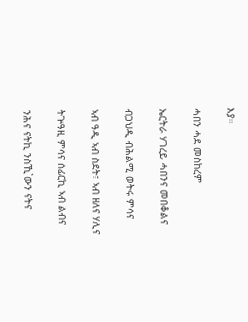እያ።

ሓበን ሓደ መስከረም

ኤርትራ ሃገረይ ሓበንና መበቆልና

ብጋህዲ ብሕልሚ ወትሩ ምሳና

ኣብ ዓዲ ኣብ ስደት፣ ኣብ ዘለና ሃሊና

ትጕዓዚ ምሳና ሰፊርኪ ኣብ ልብና

ንሕና ናትኪ ንስኺ`ውን ናትና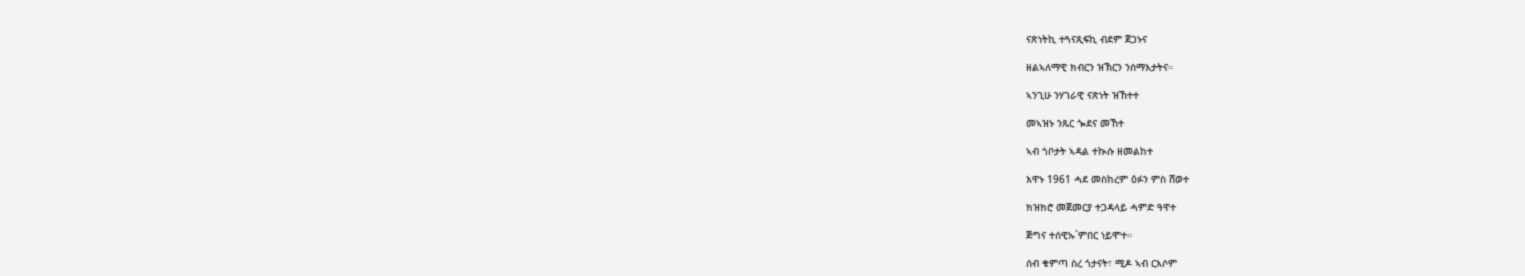ናጽነትኪ ተጓናጺፍኪ ብደም ጀጋኑና

ዘልኣለማዊ ክብርን ዝኽርን ንሰማእታትና።

ኣንጊሁ ንሃገራዊ ናጽነት ዝኸተተ

መኣዝኑ ንጹር ጐደና መኸተ

ኣብ ጎቦታት ኣዳል ተኲሱ ዘመልከተ

እዋኑ 1961 ሓደ መስከረም ዕፉን ምስ ሸወተ

ክዝክሮ መጀመርያ ተጋዳላይ ሓምድ ዓዋተ

ጅግና ተሰዊኡ`ምበር ነይሞተ።

ሰብ ቁምጣ ስረ ጎታናት፣ ሚዶ ኣብ ርእሶም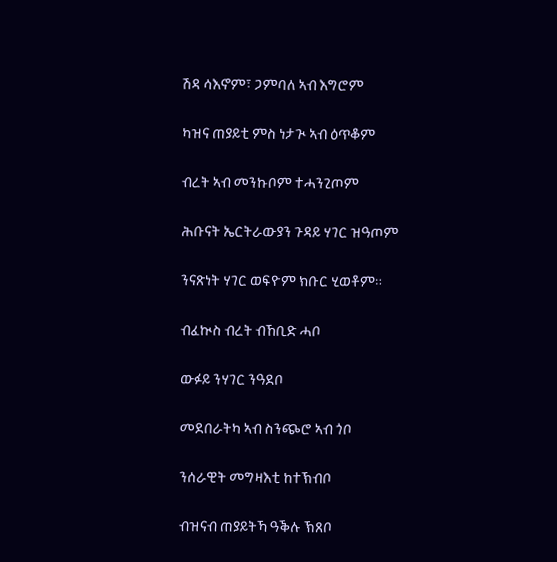ሽዳ ሳእኖም፣ ጋምባለ ኣብ እግሮም

ካዝና ጠያይቲ ምስ ነታጒ ኣብ ዕጥቆም

ብረት ኣብ መንኩቦም ተሓንጊጦም

ሕቡናት ኤርትራውያን ጉዳይ ሃገር ዝዓጦም

ንናጽነት ሃገር ወፍዮም ክቡር ሂወቶም።

ብፈኲስ ብረት ብኸቢድ ሓቦ

ውፉይ ንሃገር ንዓደቦ

መደበራትካ ኣብ ስንጭሮ ኣብ ጎቦ

ንሰራዊት መግዛእቲ ከተኽብቦ

ብዝናብ ጠያይትኻ ዓቕሉ ኽጸቦ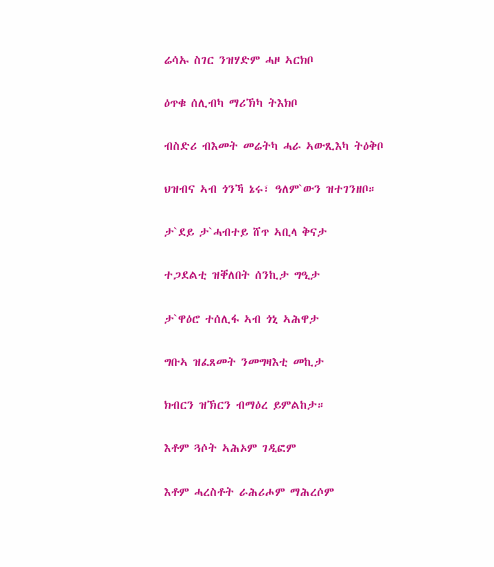ሬሳኡ ስገር ንዝሃድም ሓዞ ኣርክቦ

ዕጥቁ ሰሊብካ ማሪኽካ ትእክቦ

ብስድሪ ብእመት መሬትካ ሓራ ኣውጺእካ ትዕቅቦ

ህዝብና ኣብ ጎንኻ ኔሩ፣ ዓለም`ውን ዝተገንዘቦ።

ታ`ደይ ታ`ሓብተይ ሸጥ ኣቢላ ቅናታ

ተጋደልቲ ዝቐለበት ሰንኪታ ግዒታ

ታ`ዋዕሮ ተሰሊፋ ኣብ ጎኒ ኣሕዋታ

ግቡኣ ዝፈጸመት ንመግዛእቲ መኪታ

ክብርን ዝኽርን ብማዕረ ይምልከታ።

እቶም ጓሶት ኣሕኦም ገዲፎም

እቶም ሓረስቶት ራሕሪሖም ማሕረሶም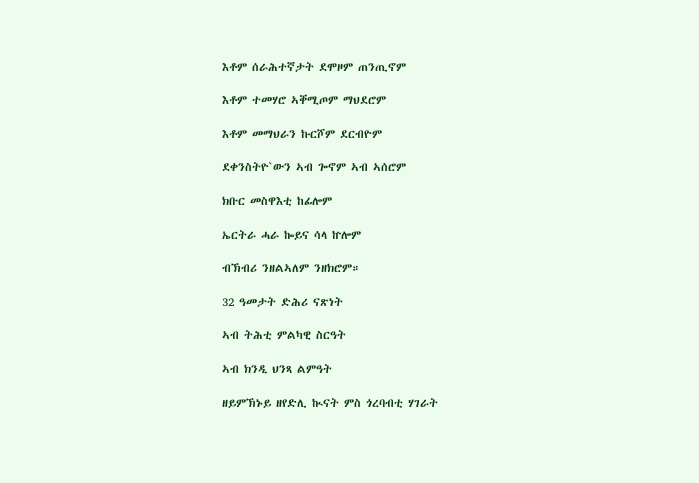እቶም ሰራሕተኛታት ደሞዞም ጠንጢኖም

እቶም ተመሃሮ ኣቐሚጦም ማህደሮም

እቶም መማህራን ኩርሾም ደርብዮም

ደቀንስትዮ`ውን ኣብ ጐኖም ኣብ ኣሰሮም

ክቡር መስዋእቲ ከፊሎም

ኤርትራ ሓራ ኰይና ሳላ ኵሎም

ብኽብሪ ንዘልኣለም ንዘክሮም።

32 ዓመታት ድሕሪ ናጽነት

ኣብ ትሕቲ ምልካዊ ስርዓት

ኣብ ክንዲ ህንጻ ልምዓት

ዘይምኽኑይ ዘየድሊ ኲናት ምስ ጎረባብቲ ሃገራት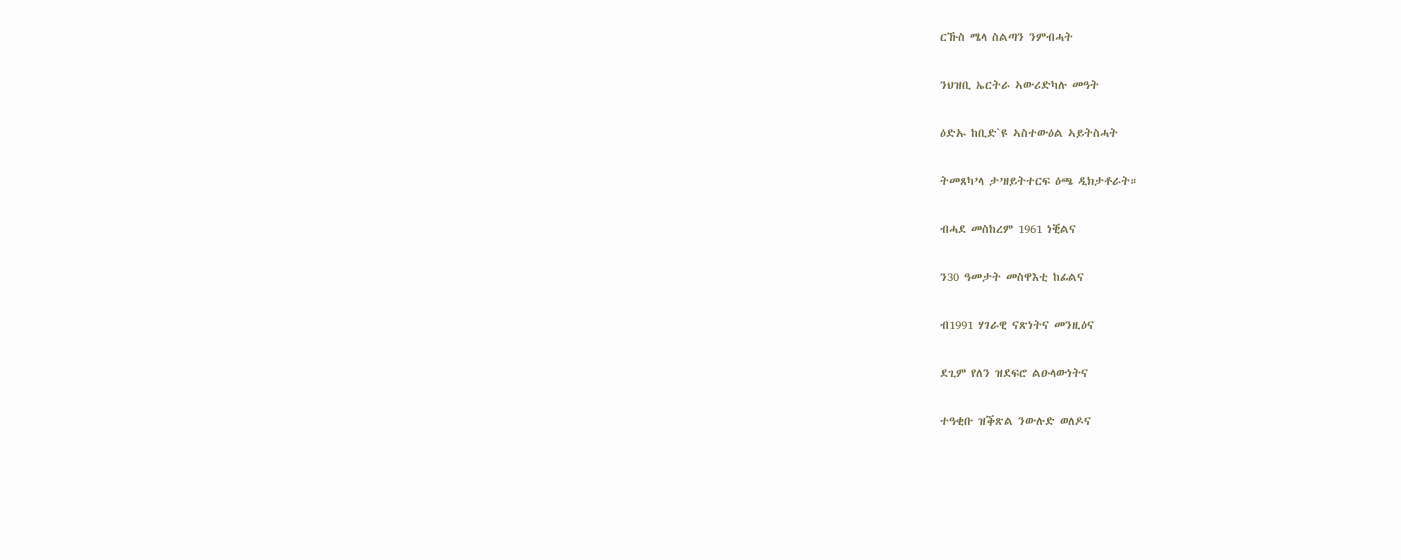ርኹስ ሜላ ስልጣን ንምብሓት

ንህዝቢ ኤርትራ ኣውሪድካሉ መዓት

ዕድኡ ከቢድ`ዩ ኣስተውዕል ኣይትስሓት

ትመጸካ’ላ ታ’ዘይትተርፍ ዕጫ ዲክታቶራት።

ብሓደ መስከረም 1961 ነቒልና

ን30 ዓመታት መስዋእቲ ከፊልና

ብ1991 ሃገራዊ ናጽነትና መንዚዕና

ደጊም የለን ዝደፍሮ ልዑላውነትና

ተዓቂቡ ዝቕጽል ንውሉድ ወለዶና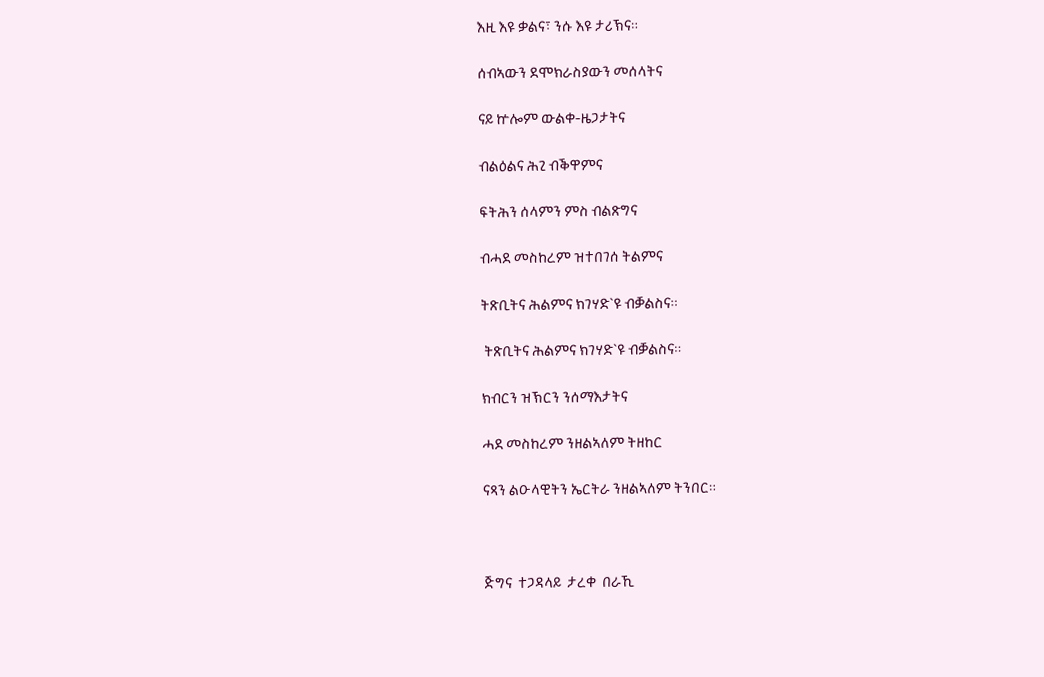እዚ እዩ ቃልና፣ ንሱ እዩ ታሪኽና።

ሰብኣውን ደሞክራስያውን መሰላትና

ናይ ኵሎም ውልቀ-ዜጋታትና

ብልዕልና ሕጊ ብቕዋምና

ፍትሕን ሰላምን ምስ ብልጽግና

ብሓደ መስከረም ዝተበገሰ ትልምና

ትጽቢትና ሕልምና ክገሃድ`ዩ ብቓልስና።

 ትጽቢትና ሕልምና ክገሃድ`ዩ ብቓልስና።

ክብርን ዝኽርን ንሰማእታትና

ሓደ መስከረም ንዘልኣለም ትዘከር

ናጻን ልዑላዊትን ኤርትራ ንዘልኣለም ትንበር።



ጅግና  ተጋዳላይ  ታረቀ  በራኺ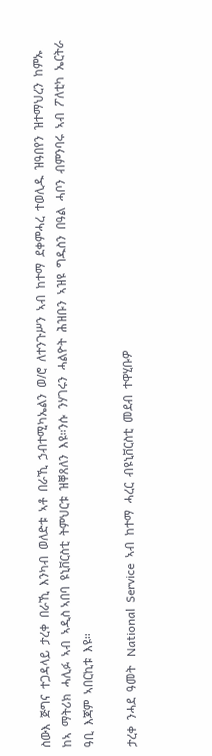ስውእ  ጅግና  ተጋዳላይ  ታረቀ  በራኺ  እንካብ  ወለድቱ  ኣቶ  በራኺ  ኃብተሚካኤልን  ወ/ሮ  ለተንጉሥን  ኣብ  ከተማ  ደቀምሓረ  ተወሊዱ  ዝዓበየን  ዝተማህረን  ከምኡ  ከኣ  ማትሪክ  ሓሊፉ  ኣብ  ኣዲስ ኣበባ  ዩኒቨርስቲ  ትምህርቱ  ዝቐጸለን  እዩ።ንሱ  ንሃገሩን  ሓልዮት  ሕዝቡን  ኣዝዩ  ግዱስን  በዓል  ሓቦን  ብምንባሩ  ኣብ  ፖለቲካ  ኤርትራ  ዓቢ  እጃም  ኣበርኪቱ  እዩ።

ታረቀ  ንሓደ  ዓመት   National  Service  ኣብ  ከተማ  ሓረር  ብዩኒቨርስቲ  መደብ  ተዋሂቡዎ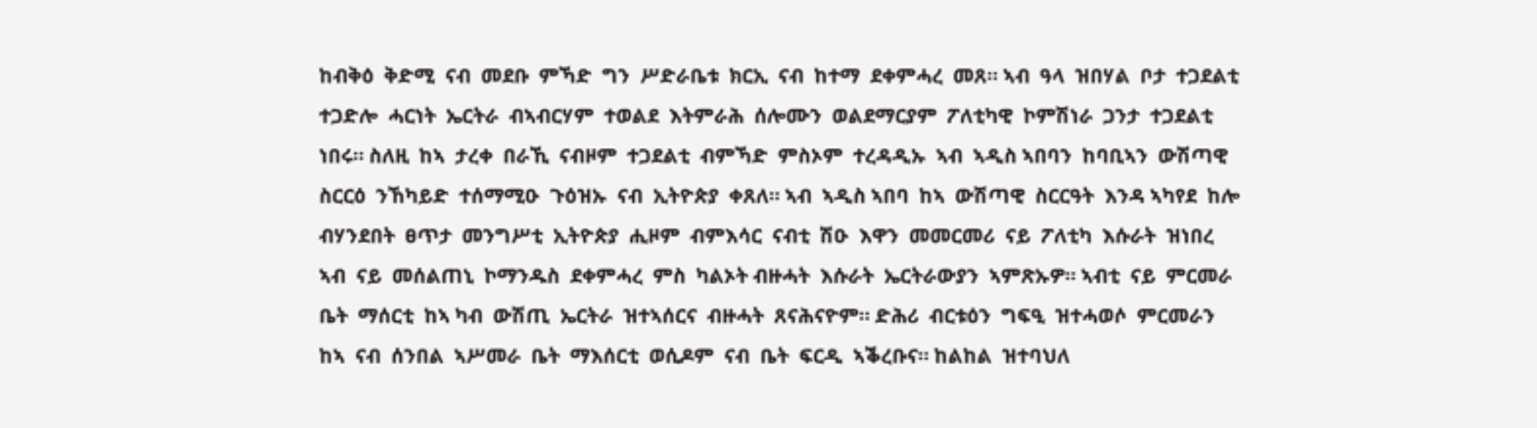ከብቅዕ  ቅድሚ  ናብ  መደቡ  ምኻድ  ግን  ሥድራቤቱ  ክርኢ  ናብ  ከተማ  ደቀምሓረ  መጸ። ኣብ  ዓላ  ዝበሃል  ቦታ  ተጋደልቲ  ተጋድሎ  ሓርነት  ኤርትራ  ብኣብርሃም  ተወልደ  እትምራሕ  ሰሎሙን  ወልደማርያም  ፖለቲካዊ  ኮምሽነራ  ጋንታ  ተጋደልቲ  ነበሩ። ስለዚ  ከኣ  ታረቀ  በራኺ  ናብዞም  ተጋደልቲ  ብምኻድ  ምስኦም  ተረዳዲኡ  ኣብ  ኣዲስ ኣበባን  ከባቢኣን  ውሽጣዊ  ስርርዕ  ንኸካይድ  ተሰማሚዑ  ጉዕዝኡ  ናብ  ኢትዮጵያ  ቀጸለ። ኣብ  ኣዲስ ኣበባ  ከኣ  ውሽጣዊ  ስርርዓት  እንዳ ኣካየደ  ከሎ  ብሃንደበት  ፀጥታ  መንግሥቲ  ኢትዮጵያ  ሒዞም  ብምእሳር  ናብቲ  ሽዑ  እዋን  መመርመሪ  ናይ  ፖለቲካ  እሱራት  ዝነበረ  ኣብ  ናይ  መሰልጠኒ  ኮማንዱስ  ደቀምሓረ  ምስ  ካልኦት ብዙሓት  እሱራት  ኤርትራውያን  ኣምጽኡዎ። ኣብቲ  ናይ  ምርመራ  ቤት  ማሰርቲ  ከኣ ካብ  ውሽጢ  ኤርትራ  ዝተኣሰርና  ብዙሓት  ጸናሕናዮም። ድሕሪ  ብርቱዕን  ግፍዒ  ዝተሓወሶ  ምርመራን  ከኣ  ናብ  ሰንበል  ኣሥመራ  ቤት  ማእሰርቲ  ወሲዶም  ናብ  ቤት  ፍርዲ  ኣቕረቡና። ከልከል  ዝተባህለ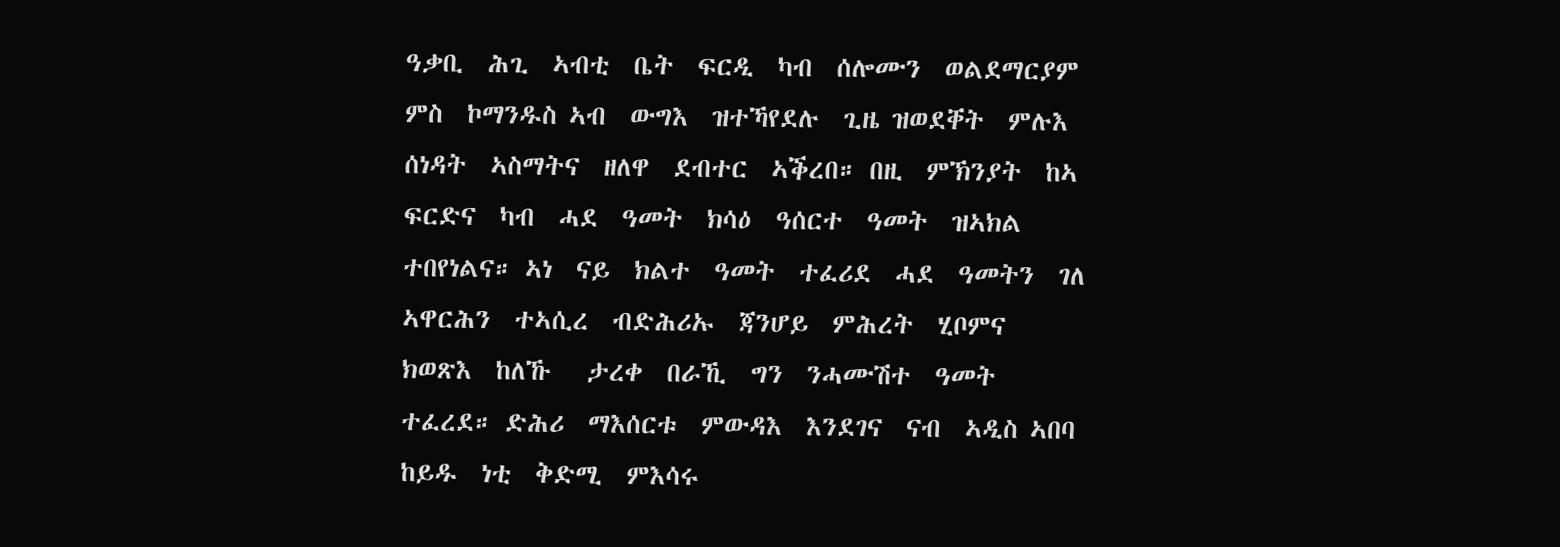ዓቃቢ  ሕጊ  ኣብቲ  ቤት  ፍርዲ  ካብ  ሰሎሙን  ወልደማርያም  ምስ  ኮማንዱስ ኣብ  ውግእ  ዝተኻየደሉ  ጊዜ ዝወደቐት  ምሉእ  ሰነዳት  ኣስማትና  ዘለዋ  ደብተር  ኣቕረበ። በዚ  ምኽንያት  ከኣ  ፍርድና  ካብ  ሓደ  ዓመት  ክሳዕ  ዓሰርተ  ዓመት  ዝኣክል  ተበየነልና። ኣነ  ናይ  ክልተ  ዓመት  ተፈሪደ  ሓደ  ዓመትን  ገለ  ኣዋርሕን  ተኣሲረ  ብድሕሪኡ  ጃንሆይ  ምሕረት  ሂቦምና  ክወጽእ  ከለኹ   ታረቀ  በራኺ  ግን  ንሓሙሽተ  ዓመት  ተፈረደ። ድሕሪ  ማእሰርቱ  ምውዳእ  እንደገና  ናብ  ኣዲስ ኣበባ  ከይዱ  ነቲ  ቅድሚ  ምእሳሩ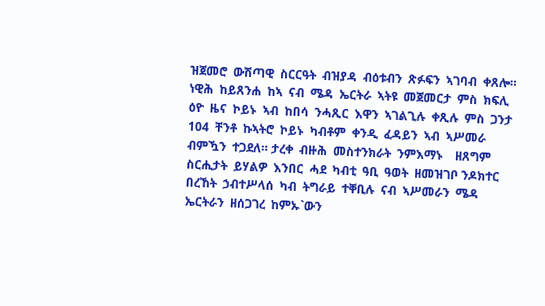ዝጀመሮ  ውሽጣዊ  ስርርዓት  ብዝያዳ  ብዕቱብን  ጽፉፍን  ኣገባብ  ቀጸሎ። ነዊሕ  ከይጸንሐ  ከኣ  ናብ  ሜዳ  ኤርትራ  ኣትዩ  መጀመርታ  ምስ  ክፍሊ  ዕዮ  ዜና  ኮይኑ  ኣብ  ከበሳ  ንሓጺር  እዋን  ኣገልጊሉ  ቀጺሉ  ምስ  ጋንታ  104  ቸንቶ  ኩኣትሮ  ኮይኑ  ካብቶም  ቀንዲ  ፈዳይን  ኣብ  ኣሥመራ ብምዃን  ተጋደለ። ታረቀ  ብዙሕ  መስተንክራት  ንምእማኑ    ዘጸግም  ስርሒታት  ይሃልዎ  እንበር  ሓደ  ካብቲ  ዓቢ  ዓወት  ዘመዝገቦ ንዶክተር  በረኸት  ኃብተሥላሰ  ካብ  ትግራይ  ተቐቢሉ  ናብ  ኣሥመራን  ሜዳ  ኤርትራን  ዘሰጋገረ  ከምኡ`ውን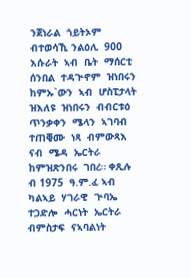ንጀነራል  ጎይትኦም  ብተወሳኺ ንልዕሊ  900  እሱራት  ኣብ  ቤት  ማሰርቲ  ሰንበል  ተዳጒኖም  ዝነበሩን  ከምኡ`ውን  ኣብ  ሆስፒታላት  ዝእለዩ  ዝነበሩን  ብብርቱዕ  ጥንቃቀን  ሜላን  ኣገባብ  ተጠቒሙ  ነጻ  ብምውጻእ  ናብ  ሜዳ  ኤርትራ  ከምዝጽንበሩ  ገበረ። ቀጺሉ  ብ 1975  ዓ.ም.ፈ ኣብ  ካልኣይ  ሃገራዊ  ጒባኤ   ተጋድሎ  ሓርነት  ኤርትራ  ብምስታፍ  ናኣባልነት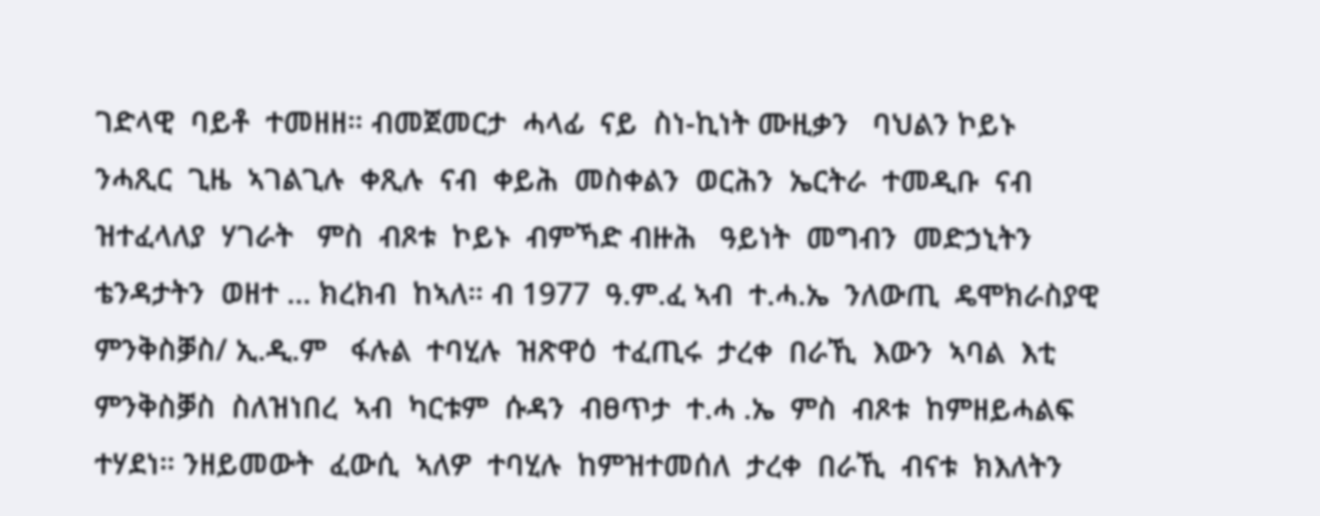ገድላዊ  ባይቶ  ተመዘዘ። ብመጀመርታ  ሓላፊ  ናይ  ስነ-ኪነት ሙዚቃን   ባህልን ኮይኑ  ንሓጺር  ጊዜ  ኣገልጊሉ  ቀጺሉ  ናብ  ቀይሕ  መስቀልን  ወርሕን  ኤርትራ  ተመዲቡ  ናብ  ዝተፈላለያ  ሃገራት   ምስ  ብጾቱ  ኮይኑ  ብምኻድ ብዙሕ   ዓይነት  መግብን  መድኃኒትን  ቴንዳታትን  ወዘተ ... ክረክብ  ከኣለ። ብ 1977  ዓ.ም.ፈ ኣብ  ተ.ሓ.ኤ  ንለውጢ  ዴሞክራስያዊ  ምንቅስቓስ/ ኢ.ዲ.ም   ፋሉል  ተባሂሉ  ዝጽዋዕ  ተፈጢሩ  ታረቀ  በራኺ  እውን  ኣባል  እቲ  ምንቅስቓስ  ስለዝነበረ  ኣብ  ካርቱም  ሱዳን  ብፀጥታ  ተ.ሓ .ኤ  ምስ  ብጾቱ  ከምዘይሓልፍ  ተሃደነ። ንዘይመውት  ፈውሲ  ኣለዎ  ተባሂሉ  ከምዝተመሰለ  ታረቀ  በራኺ  ብናቱ  ክእለትን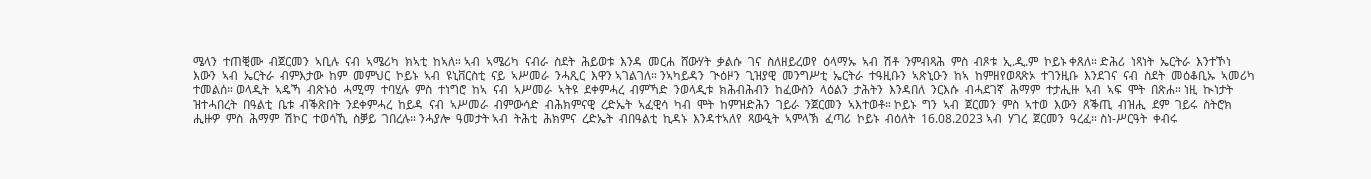ሜላን  ተጠቒሙ  ብጀርመን  ኣቢሉ  ናብ  ኣሜሪካ  ክኣቲ  ከኣለ። ኣብ  ኣሜሪካ  ናብራ  ስደት  ሕይወቱ  እንዳ  መርሐ  ሸውሃት  ቃልሱ  ገና  ስለዘይረወየ  ዕላማኡ  ኣብ  ሽቶ  ንምብጻሕ  ምስ  ብጾቱ  ኢ.ዲ.ም  ኮይኑ ቀጸለ። ድሕሪ  ነጻነት  ኤርትራ  እንተኾነ  እውን  ኣብ  ኤርትራ  ብምእታው  ከም  መምህር  ኮይኑ  ኣብ  ዩኒቨርስቲ  ናይ  ኣሥመራ  ንሓጺር  እዋን ኣገልገለ። ንኣካይዳን  ጒዕዞን  ጊዝያዊ  መንግሥቲ  ኤርትራ  ተዓዚቡን  ኣጽኒዑን  ከኣ  ከምዘየወጻጽኦ  ተገንዚቡ  እንደገና  ናብ  ስደት  መዕቆቢኡ  ኣመሪካ  ተመልሰ። ወላዲት  ኣዴኻ  ብጽኑዕ  ሓሚማ  ተባሂሉ  ምስ  ተነግሮ  ከኣ  ናብ  ኣሥመራ  ኣትዩ  ደቀምሓረ  ብምኻድ  ንወላዲቱ  ክሕብሕብን  ከፈውስን  ላዕልን  ታሕትን  እንዳበለ  ንርእሱ  ብሓደገኛ  ሕማም  ተታሒዙ  ኣብ  ኣፍ  ሞት  በጽሐ። ነዚ  ኲነታት  ዝተሓበረት  በዓልቲ  ቤቱ  ብቕጽበት  ንደቀምሓረ  ከይዳ  ናብ  ኣሥመራ  ብምውሳድ  ብሕክምናዊ  ረድኤት  ኣፈዊሳ  ካብ  ሞት  ከምዝድሕን  ገይራ  ንጀርመን  ኣእተወቶ። ኮይኑ  ግን  ኣብ  ጀርመን  ምስ  ኣተወ  እውን  ጸቕጢ  ብዝሒ  ደም  ገይሩ  ስትሮክ  ሒዙዎ  ምስ  ሕማም  ሽኮር  ተወሳኺ  ስቓይ  ገበረሉ። ንሓያሎ  ዓመታት ኣብ  ትሕቲ  ሕክምና  ረድኤት  ብበዓልቲ  ኪዳኑ  እንዳተኣለየ  ጻውዒት  ኣምላኽ  ፈጣሪ  ኮይኑ  ብዕለት  16.08.2023 ኣብ  ሃገረ  ጀርመን  ዓረፈ። ስነ-ሥርዓት  ቀብሩ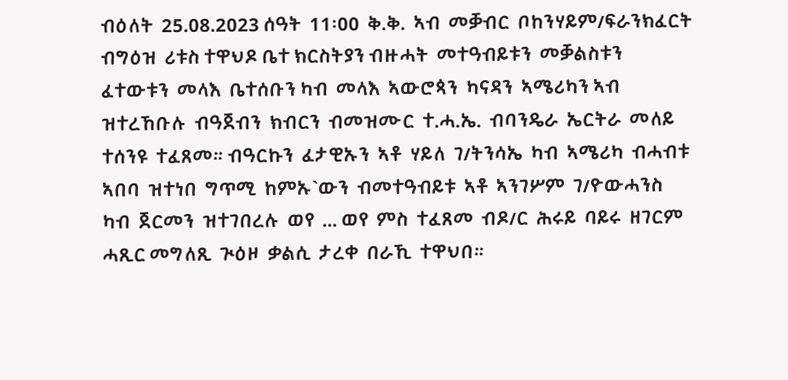ብዕለት  25.08.2023 ሰዓት  11፡00  ቅ.ቅ.  ኣብ  መቓብር  ቦከንሃይም/ፍራንክፈርት  ብግዕዝ  ሪቱስ ተዋህዶ ቤተ ክርስትያን ብዙሓት  መተዓብይቱን  መቓልስቱን  ፈተውቱን  መላእ  ቤተሰቡን ካብ  መላእ  ኣውሮጳን  ካናዳን  ኣሜሪካን ኣብ  ዝተረኸቡሉ  ብዓጀብን  ክብርን  ብመዝሙር  ተ.ሓ.ኤ.  ብባንዴራ  ኤርትራ  መለይ  ተሰንዩ  ተፈጸመ። ብዓርኩን  ፈታዊኡን  ኣቶ  ሃይለ  ገ/ትንሳኤ  ካብ  ኣሜሪካ  ብሓብቱ  ኣበባ  ዝተነበ  ግጥሚ  ከምኡ`ውን  ብመተዓብይቱ  ኣቶ  ኣንገሦም  ገ/ዮውሓንስ  ካብ  ጀርመን  ዝተገበረሉ  ወየ  ... ወየ  ምስ  ተፈጸመ  ብዶ/ር  ሕሩይ  ባይሩ  ዘገርም  ሓጺር መግለጺ  ጒዕዞ  ቃልሲ  ታረቀ  በራኺ  ተዋህበ።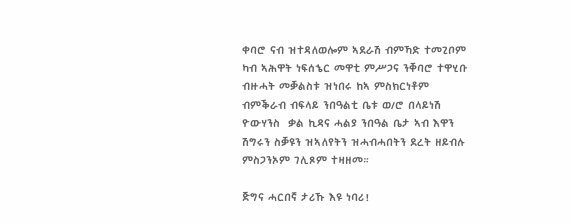ቀባሮ  ናብ  ዝተዳለወሎም  ኣደራሽ  ብምኻድ  ተመጊቦም  ካብ  ኣሕዋት  ነፍሰኄር  መዋቲ  ምሥጋና  ንቐባሮ  ተዋሂቡ  ብዙሓት  መቓልስቱ  ዝነበሩ  ከኣ  ምስክርነቶም  ብምቕራብ  ብፍላይ  ንበዓልቲ  ቤቱ  ወ/ሮ  በላይነሽ  ዮውሃንስ    ቃል  ኪዳና  ሓልያ  ንበዓል  ቤታ  ኣብ  እዋን  ሽግሩን  ስቓዩን  ዝኣለየትን  ዝሓብሓበትን  ደረት  ዘይብሉ  ምስጋንኦም  ገሊጾም  ተዛዘመ።

ጅግና  ሓርበኛ  ታሪኹ  እዩ  ነባሪ !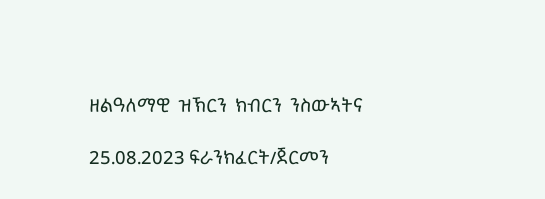ዘልዓለማዊ  ዝኽርን  ክብርን  ንስውኣትና

25.08.2023 ፍራንክፈርት/ጀርመን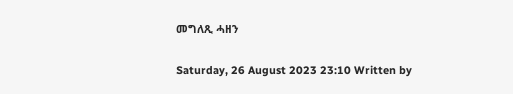መግለጺ ሓዘን

Saturday, 26 August 2023 23:10 Written by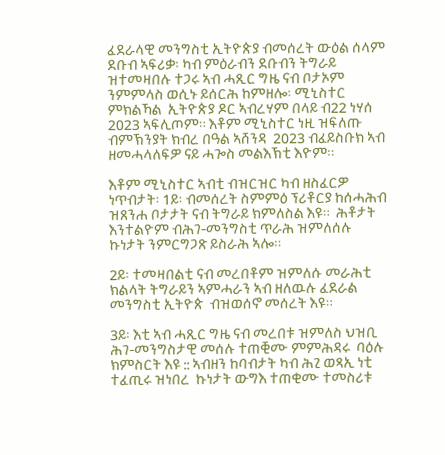ፈደራላዊ መንግስቲ ኢትዮጵያ ብመሰረት ውዕል ሰላም ደቡብ ኣፍሪቃ፡ ካብ ምዕራብን ደቡብን ትግራይ ዝተመዛበሉ ተጋሩ ኣብ ሓጺር ግዜ ናብ ቦታኦም ንምምላስ ወሲኑ ይሰርሕ ከምዘሎ፡ ሚኒስተር ምክልኻል  ኢትዮጵያ ዶር ኣብረሃም በላይ ብ22 ነሃሰ 2023 ኣፍሊጦም። እቶም ሚኒስተር ነዚ ዝፍለጡ ብምኽንያት ክብረ በዓል ኣሸንዳ  2023 ብፈይስቡክ ኣብ ዘመሓላለፍዎ ናይ ሓጐስ መልእኽቲ እዮም።

እቶም ሚኒስተር ኣብቲ ብዝርዝር ካብ ዘስፈርዎ ነጥብታት፡ 1ይ፡ ብመሰረት ስምምዕ ፕሪቶርያ ከሰሓሕብ ዝጸንሐ ቦታታት ናብ ትግራይ ክምለስል እዩ።  ሕቶታት እንተልዮም ብሕገ-መንግስቲ ጥራሕ ዝምለሰሉ ኩነታት ንምርግጋጽ ይስራሕ ኣሎ።

2ይ፡ ተመዛበልቲ ናብ መረበቶም ዝምለሱ መራሕቲ ክልላት ትግራይን ኣምሓራን ኣብ ዘለዉሉ ፈደራል መንግስቲ ኢትዮጵ  ብዝወሰኖ መሰረት እዩ።

3ይ፡ እቲ ኣብ ሓጺር ግዜ ናብ መረበቱ ዝምለስ ህዝቢ ሕገ-መንግስታዊ መሰሉ ተጠቒሙ ምምሕዳሩ  ባዕሉ ክምስርት እዩ :: ኣብዘን ከባብታት ካብ ሕጊ ወጻኢ ነቲ ተፈጢሩ ዝነበረ  ኩነታት ውግእ ተጠቂሙ ተመስሪቱ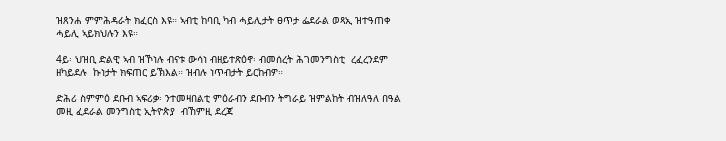ዝጸንሐ ምምሕዳራት ክፈርስ እዩ። ኣብቲ ከባቢ ካብ ሓይሊታት ፀጥታ ፌደራል ወጻኢ ዝተዓጠቀ ሓይሊ ኣይክህሉን እዩ።

4ይ፡ ህዝቢ ድልዊ ኣብ ዝኾነሉ ብናቱ ውሳነ ብዘይተጽዕኖ፡ ብመሰረት ሕገመንግስቲ  ረፈረንደም ዘካይደሉ  ኩነታት ክፍጠር ይኽእል። ዝብሉ ነጥብታት ይርከብዎ።

ድሕሪ ስምምዕ ደቡብ ኣፍሪቃ፡ ንተመዛበልቲ ምዕራብን ደቡብን ትግራይ ዝምልከት ብዝለዓለ በዓል መዚ ፈደራል መንግስቲ ኢትዮጵያ  ብኸምዚ ደረጃ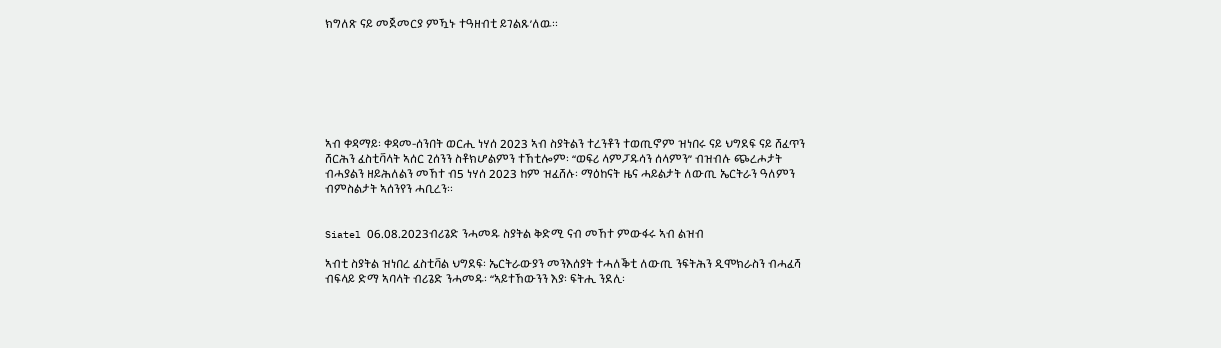ክግለጽ ናይ መጀመርያ ምዃኑ ተዓዘብቲ ይገልጹ’ለዉ።







ኣብ ቀዳማይ፡ ቀዳመ-ሰንበት ወርሒ ነሃሰ 2023 ኣብ ስያትልን ተረንቶን ተወጢኖም ዝነበሩ ናይ ህግደፍ ናይ ሸፈጥን ሸርሕን ፈስቲቫላት ኣሰር ጊሰንን ስቶክሆልምን ተኸቲሎም፡ “ወፍሪ ላምፓዱሳን ሰላምን” ብዝብሉ ጭረሖታት ብሓያልን ዘይሕለልን መኸተ ብ5 ነሃሰ 2023 ከም ዝፈሸሉ፡ ማዕከናት ዜና ሓይልታት ለውጢ ኤርትራን ዓለምን ብምስልታት ኣሰንየን ሓቢረን።


Siatel 06.08.2023ብሪጌድ ንሓመዱ ስያትል ቅድሚ ናብ መኸተ ምውፋሩ ኣብ ልዝብ

ኣብቲ ስያትል ዝነበረ ፈስቲቫል ህግደፍ፡ ኤርትራውያን መንእሰያት ተሓለቕቲ ለውጢ ንፍትሕን ዲሞክራስን ብሓፈሻ ብፍላይ ድማ ኣባላት ብሪጌድ ንሓመዱ፡ “ኣይተኸውንን እያ፡ ፍትሒ ንደሊ፡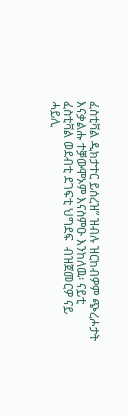ፈስቲቫል ዲክታተር ይሰረዝ” ዝብሉ ዝርከብዎም ጭረሖታት እናቃልሑ ተቓውሞኦም እናስምዑ እንከለዉ፡ ናይቲ ፈስቲቫል ወደብቲ ደገፍቲ ህግደፍ  ብዝጀመርዎ ናይ ሓይሊ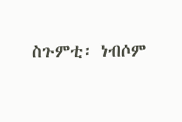ስጉምቲ፡ ነብሶም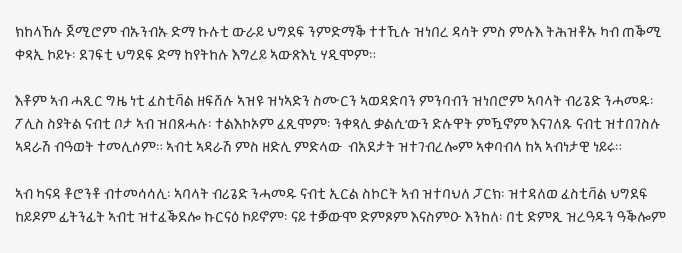ክከላኸሉ ጀሚሮም ብኡንብኡ ድማ ኩሉቲ ውራይ ህግደፍ ንምድማቕ ተተኺሉ ዝነበረ ዳሳት ምስ ምሉእ ትሕዝቶኡ ካብ ጠቕሚ ቀጻኢ ኮይኑ፡ ደገፍቲ ህግደፍ ድማ ከየትከሉ እግረይ ኣውጽእኒ ሃዲሞም።

እቶም ኣብ ሓጺር ግዜ ነቲ ፈስቲቫል ዘፍሸሉ ኣዝዩ ዝነኣድን ስሙርን ኣወዳድባን ምንባብን ዝነበሮም ኣባላት ብሪጌድ ንሓመዱ፡ ፖሊስ ስያትል ናብቲ ቦታ ኣብ ዝበጸሓሉ፡ ተልእኮኦም ፈጺሞም፡ ንቀጻሊ ቃልሲ’ውን ድሉዋት ምዃኖም እናገለጹ ናብቲ ዝተበገስሉ ኣዳራሽ ብዓወት ተመሊሶም። ኣብቲ ኣዳራሽ ምስ ዘድሊ ምድላው  ብአደታት ዝተገብረሎም ኣቀባብላ ከኣ ኣብነታዊ ነይሩ።

ኣብ ካናዳ ቶሮንቶ ብተመሳሳሊ፡ ኣባላት ብሪጌድ ንሓመዱ ናብቲ ኢርል ስኮርት ኣብ ዝተባህለ ፓርክ፡ ዝተዳለወ ፈስቲቫል ህግደፍ ከይዶም ፊትንፊት ኣብቲ ዝተፈቕደሎ ኩርናዕ ኮይኖም፡ ናይ ተቓውሞ ድምጾም እናስምዑ እንከለ፡ በቲ ድምጺ ዝረዓዱን ዓቕሎም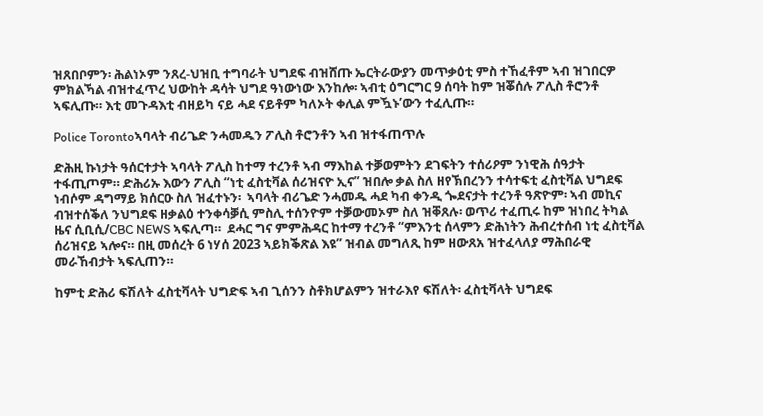ዝጸበቦምን፡ ሕልነኦም ንጸረ-ህዝቢ ተግባራት ህግደፍ ብዝሸጡ ኤርትራውያን መጥቃዕቲ ምስ ተኸፈቶም ኣብ ዝገበርዎ ምክልኻል ብዝተፈጥረ ህውከት ዳሳት ህግደ ዓነውነው እንከሎ፡ ኣብቲ ዕግርግር 9 ሰባት ከም ዝቖሰሉ ፖሊስ ቶሮንቶ ኣፍሊጡ። እቲ መጉዳእቲ ብዘይካ ናይ ሓደ ናይቶም ካለኦት ቀሊል ምዃኑ’ውን ተፈሊጡ።

Police Torontoኣባላት ብሪጌድ ንሓመዱን ፖሊስ ቶሮንቶን ኣብ ዝተፋጠጥሉ

ድሕዚ ኩነታት ዓሰርተታት ኣባላት ፖሊስ ከተማ ተረንቶ ኣብ ማእከል ተቓወምትን ደገፍትን ተሰሪዖም ንነዊሕ ሰዓታት ተፋጢጦም። ድሕሪኡ እውን ፖሊስ “ነቲ ፈስቲቫል ሰሪዝናዮ ኢና” ዝበሎ ቃል ስለ ዘየኽበረንን ተሳተፍቲ ፈስቲቫል ህግደፍ ነብሶም ዳግማይ ክሰርዑ ስለ ዝፈተኑን፡  ኣባላት ብሪጌድ ንሓመዱ ሓደ ካብ ቀንዲ ጐደናታት ተረንቶ ዓጽዮም፡ ኣብ መኪና ብዝተሰቕለ ንህግደፍ ዘቃልዕ ተንቀሳቓሲ ምስሊ ተሰንዮም ተቓውመኦም ስለ ዝቐጸሉ፡ ወጥሪ ተፈጢሩ ከም ዝነበረ ትካል ዜና ሲቢሲ/CBC NEWS ኣፍሊጣ።  ደሓር ግና ምምሕዳር ከተማ ተረንቶ “ምእንቲ ሰላምን ድሕነትን ሕብረተሰብ ነቲ ፈስቲቫል ሰሪዝናይ ኣሎና። በዚ መሰረት 6 ነሃሰ 2023 ኣይክቕጽል እዩ” ዝብል መግለጺ ከም ዘውጸአ ዝተፈላለያ ማሕበራዊ መራኸብታት ኣፍሊጠን።

ከምቲ ድሕሪ ፍሽለት ፈስቲቫላት ህግድፍ ኣብ ጊሰንን ስቶክሆልምን ዝተራእየ ፍሽለት፡ ፈስቲቫላት ህግደፍ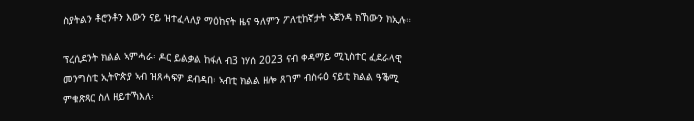ስያትልን ቶሮንቶን እውን ናይ ዝተፈላለያ ማዕከናት ዜና ዓለምን ፖለቲከኛታት ኣጀንዳ ክኸውን ክኢሉ።

ፕረሲደንት ክልል ኣምሓራ፡ ዶር ይልቃል ከፋለ ብ3 ነሃሰ 2023 ናብ ቀዳማይ ሚኒስተር ፈደራላዊ መንግስቲ ኢትዮጵያ ኣብ ዝጸሓፍዎ ደብዳበ፡ ኣብቲ ክልል ዘሎ ጸገም ብስሩዕ ናይቲ ክልል ዓቕሚ ምቁጽጻር ስለ ዘይተኻእለ፡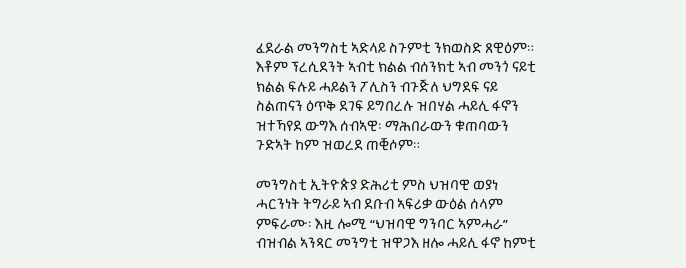ፈደራል መንግስቲ ኣድላይ ስጉምቲ ንክወስድ ጸዊዕም። እቶም ፕረሲደንት ኣብቲ ክልል ብሰንክቲ ኣብ መንጎ ናይቲ ክልል ፍሉይ ሓይልን ፖሊስን ብጉጅለ ህግደፍ ናይ ስልጠናን ዕጥቅ ደገፍ ይግበረሉ ዝበሃል ሓይሊ ፋኖን ዝተኻየደ ውግእ ሰብኣዊ፡ ማሕበራውን ቁጠባውን ጉድኣት ከም ዝወረደ ጠቒሶም።

መንግስቲ ኢትዮጵያ ድሕሪቲ ምስ ህዝባዊ ወያነ ሓርንነት ትግራይ ኣብ ደቡብ ኣፍሪቃ ውዕል ሰላም ምፍራሙ፡ እዚ ሎሚ “ህዝባዊ ግንባር ኣምሓራ” ብዝብል ኣንጻር መንግቲ ዝዋጋእ ዘሎ ሓይሊ ፋኖ ከምቲ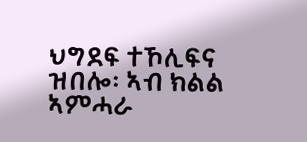ህግደፍ ተኾሊፍና ዝበሎ፡ ኣብ ክልል ኣምሓራ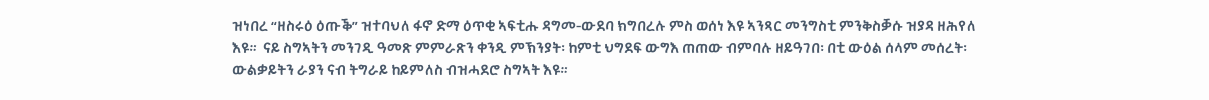ዝነበረ “ዘስሩዕ ዕጡቕ” ዝተባህለ ፋኖ ድማ ዕጥቂ ኣፍቲሑ ዳግመ-ውደባ ክግበረሉ ምስ ወሰነ እዩ ኣንጻር መንግስቲ ምንቅስቓሱ ዝያዳ ዘሕየለ እዩ።  ናይ ስግኣትን መንገዲ ዓመጽ ምምራጽን ቀንዲ ምኽንያት፡ ከምቲ ህግደፍ ውግእ ጠጠው ብምባሉ ዘይዓገበ፡ በቲ ውዕል ሰላም መሰረት፡ ውልቃይትን ራያን ናብ ትግራይ ከይምለስ ብዝሓደሮ ስግኣት እዩ።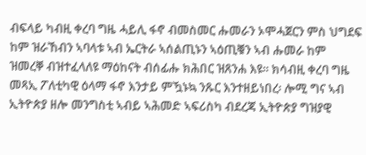ብፍላይ ካብዚ ቀረባ ግዜ ሓይሊ ፋኖ ብመስመር ሑመራን ኦሞሓጀርን ምስ ህግደፍ ከም ዝራኸብን ኣባላቱ ኣብ ኤርትራ ኣሰልጢኑን ኣዕጢቑን ኣብ ሑመራ ከም ዝመረቐ ብዝተፈላለዩ ማዕከናት ብሰፊሑ ክሕበር ዝጸንሐ እዩ። ክሳብዚ ቀረባ ግዜ መጻኢ ፖለቲካዊ ዕላማ ፋኖ እንታይ ምዃኑኳ ንጹር እንተዘይነበረ፡ ሎሚ ግና ኣብ ኢትዮጵያ ዘሎ መንግስቲ ኣብይ ኣሕመድ ኣፍሪስካ ብደረጃ ኢትዮጵያ ግዝያዊ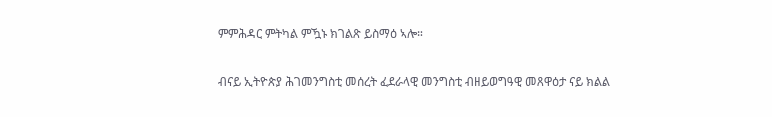ምምሕዳር ምትካል ምዃኑ ክገልጽ ይስማዕ ኣሎ።

ብናይ ኢትዮጵያ ሕገመንግስቲ መሰረት ፈደራላዊ መንግስቲ ብዘይወግዓዊ መጸዋዕታ ናይ ክልል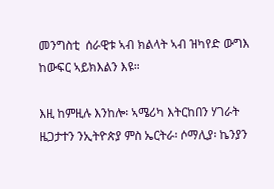መንግስቲ  ሰራዊቱ ኣብ ክልላት ኣብ ዝካየድ ውግእ ከውፍር ኣይክእልን እዩ።

እዚ ከምዚሉ እንከሎ፡ ኣሜሪካ እትርከበን ሃገራት ዜጋታተን ንኢትዮጵያ ምስ ኤርትራ፡ ሶማሊያ፡ ኬንያን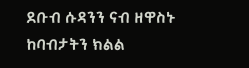ደቡብ ሱዳንን ናብ ዘዋስኑ ከባብታትን ክልል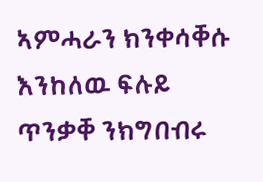ኣምሓራን ክንቀሳቐሱ እንከለዉ ፍሉይ ጥንቃቐ ንክግበብሩ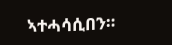ኣተሓሳሲበን።